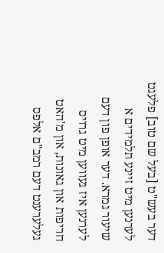דער בעש"ט [בעל שם טוב] פלעגט לערנען מיט זיינע תלמידים א שיעור גמרא. דער אופן פון דעם לערנען איז געווען מיט גרויס חריפות און גאונות, און מ'האט געלערענט דעם רמב"ם אלפס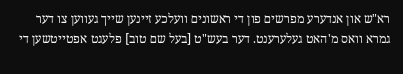רא"ש און אנדערע מפרשים פון די ראשונים וועלכע זיינען שייך געווען צו דער גמרא וואס מ'האט געלערענט. דער בעש"ט [בעל שם טוב] פלעגט אפטייטשען די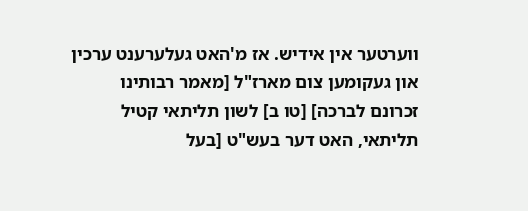ווערטער אין אידיש. אז מ'האט געלערענט ערכין און געקומען צום מארז"ל [מאמר רבותינו זכרונם לברכה] [טו ב] לשון תליתאי קטיל תליתאי, האט דער בעש"ט [בעל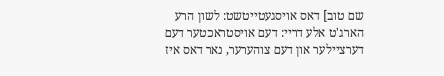שם טוב] דאס אויסגעטייטשט: לשון הרע הארג'ט אלע דריי: דעם אויסטראכטער דעם דערציילער און דעם צוהערער, נאר דאס איז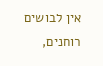אין לבושים רוחנים,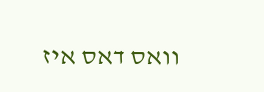וואס דאס איז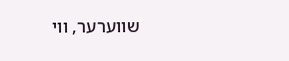שווערער, ווי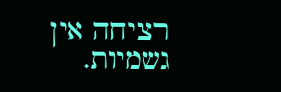רציחה אין גשמיות.